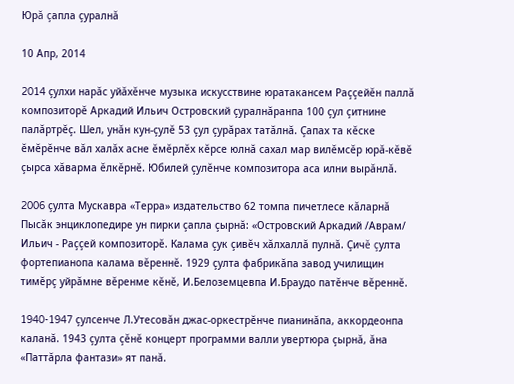Юрă çапла çуралнă

10 Апр, 2014

2014 çулхи нарăс уйăхĕнче музыка искусствине юратакансем Раççейĕн паллă композиторĕ Аркадий Ильич Островский çуралнăранпа 100 çул çитнине палăртрĕç. Шел, унăн кун-çулĕ 53 çул çурăрах татăлнă. Çапах та кĕске ĕмĕрĕнче вăл халăх асне ĕмĕрлĕх кĕрсе юлнă сахал мар вилĕмсĕр юрă-кĕвĕ çырса хăварма ĕлкĕрнĕ. Юбилей çулĕнче композитора аса илни вырăнлă.

2006 çулта Мускавра «Терра» издательство 62 томпа пичетлесе кăларнă Пысăк энциклопедире ун пирки çапла çырнă: «Островский Аркадий /Аврам/ Ильич - Раççей композиторĕ. Калама çук çивĕч хăлхаллă пулнă. Çичĕ çулта фортепианопа калама вĕреннĕ. 1929 çулта фабрикăпа завод училищин тимĕрç уйрăмне вĕренме кĕнĕ, И.Белоземцевпа И.Браудо патĕнче вĕреннĕ.

1940-1947 çулсенче Л.Утесовăн джас-оркестрĕнче пианинăпа, аккордеонпа каланă. 1943 çулта çĕнĕ концерт программи валли увертюра çырнă, ăна «Паттăрла фантази» ят панă.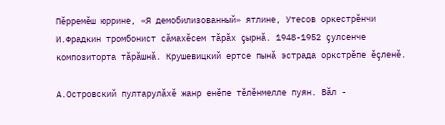Пĕрремĕш юррине, «Я демобилизованный» ятлине, Утесов оркестрĕнчи И.Фрадкин тромбонист сăмахĕсем тăрăх çырнă. 1948-1952 çулсенче композиторта тăрăшнă. Крушевицкий ертсе пынă эстрада оркстрĕпе ĕçленĕ.

А.Островский пултарулăхĕ жанр енĕпе тĕлĕнмелле пуян. Вăл -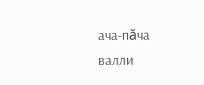ача-пăча валли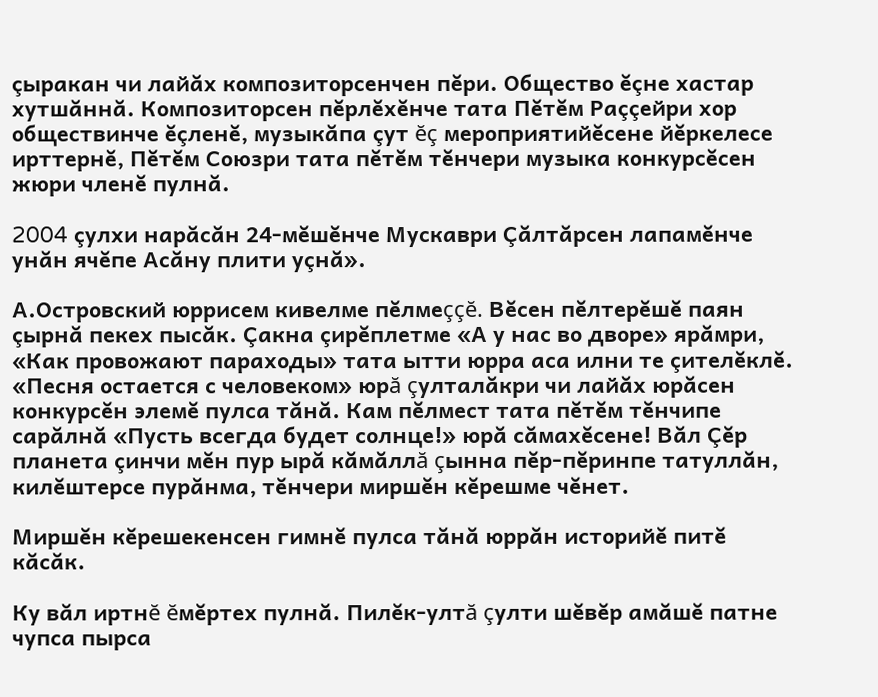çыракан чи лайăх композиторсенчен пĕри. Общество ĕçне хастар хутшăннă. Композиторсен пĕрлĕхĕнче тата Пĕтĕм Раççейри хор обществинче ĕçленĕ, музыкăпа çут ĕç мероприятийĕсене йĕркелесе ирттернĕ, Пĕтĕм Союзри тата пĕтĕм тĕнчери музыка конкурсĕсен жюри членĕ пулнă.

2004 çулхи нарăсăн 24-мĕшĕнче Мускаври Çăлтăрсен лапамĕнче унăн ячĕпе Асăну плити уçнă».

А.Островский юррисем кивелме пĕлмеççĕ. Вĕсен пĕлтерĕшĕ паян çырнă пекех пысăк. Çакна çирĕплетме «А у нас во дворе» ярăмри, «Как провожают параходы» тата ытти юрра аса илни те çителĕклĕ. «Песня остается с человеком» юрă çулталăкри чи лайăх юрăсен конкурсĕн элемĕ пулса тăнă. Кам пĕлмест тата пĕтĕм тĕнчипе сарăлнă «Пусть всегда будет солнце!» юрă сăмахĕсене! Вăл Çĕр планета çинчи мĕн пур ырă кăмăллă çынна пĕр-пĕринпе татуллăн, килĕштерсе пурăнма, тĕнчери миршĕн кĕрешме чĕнет.

Миршĕн кĕрешекенсен гимнĕ пулса тăнă юррăн историйĕ питĕ кăсăк.

Ку вăл иртнĕ ĕмĕртех пулнă. Пилĕк-ултă çулти шĕвĕр амăшĕ патне чупса пырса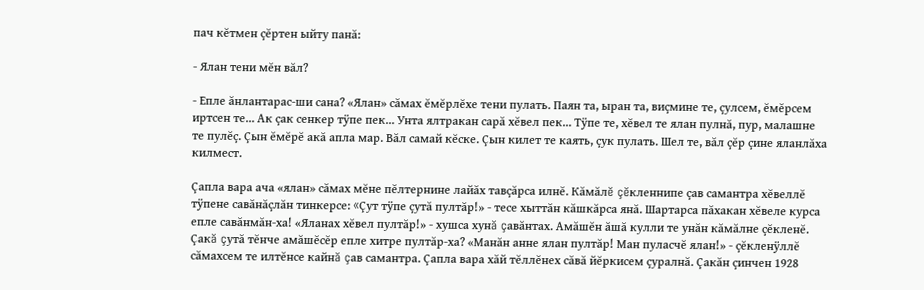пач кĕтмен çĕртен ыйту панă:

- Ялан тени мĕн вăл?

- Епле ăнлантарас-ши сана? «Ялан» сăмах ĕмĕрлĕхе тени пулать. Паян та, ыран та, виçмине те, çулсем, ĕмĕрсем иртсен те... Ак çак сенкер тÿпе пек... Унта ялтракан сарă хĕвел пек... Тÿпе те, хĕвел те ялан пулнă, пур, малашне те пулĕç. Çын ĕмĕрĕ акă апла мар. Вăл самай кĕске. Çын килет те каять, çук пулать. Шел те, вăл çĕр çине яланлăха килмест.

Çапла вара ача «ялан» сăмах мĕне пĕлтернине лайăх тавçăрса илнĕ. Кăмăлĕ çĕкленнипе çав самантра хĕвеллĕ тÿпене савăнăçлăн тинкерсе: «Çут тÿпе çутă пултăр!» - тесе хыттăн кăшкăрса янă. Шартарса пăхакан хĕвеле курса епле савăнмăн-ха! «Яланах хĕвел пултăр!» - хушса хунă çавăнтах. Амăшĕн ăшă кулли те унăн кăмăлне çĕкленĕ. Çакă çутă тĕнче амăшĕсĕр епле хитре пултăр-ха? «Манăн анне ялан пултăр! Ман пуласчĕ ялан!» - çĕкленÿллĕ сăмахсем те илтĕнсе кайнă çав самантра. Çапла вара хăй тĕллĕнех сăвă йĕркисем çуралнă. Çакăн çинчен 1928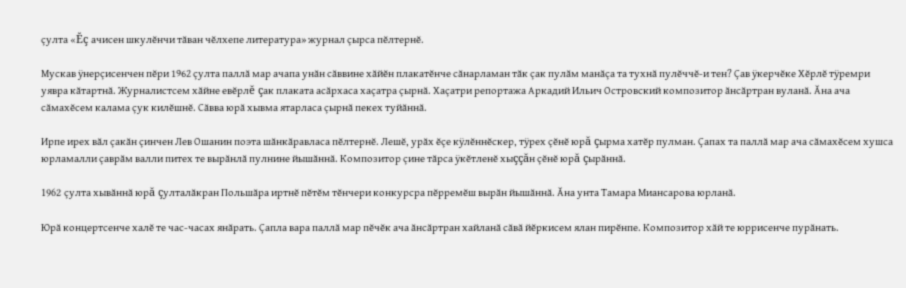çулта «Ĕç ачисен шкулĕнчи тăван чĕлхепе литература» журнал çырса пĕлтернĕ.

Мускав ÿнерçисенчен пĕри 1962 çулта паллă мар ачапа унăн сăввине хăйĕн плакатĕнче сăнарламан тăк çак пулăм манăçа та тухнă пулĕччĕ-и тен? Çав ÿкерчĕке Хĕрлĕ тÿремри уявра кăтартнă. Журналистсем хăйне евĕрлĕ çак плаката асăрхаса хаçатра çырнă. Хаçатри репортажа Аркадий Ильич Островский композитор ăнсăртран вуланă. Ăна ача сăмахĕсем калама çук килĕшнĕ. Сăвва юрă хывма ятарласа çырнă пекех туйăннă.

Ирпе ирех вăл çакăн çинчен Лев Ошанин поэта шăнкăравласа пĕлтернĕ. Лешĕ, урăх ĕçе кÿлĕннĕскер, тÿрех çĕнĕ юрă çырма хатĕр пулман. Çапах та паллă мар ача сăмахĕсем хушса юрламалли çаврăм валли питех те вырăнлă пулнине йышăннă. Композитор çине тăрса ÿкĕтленĕ хыççăн çĕнĕ юрă çырăннă.

1962 çулта хывăннă юрă çулталăкран Польшăра иртнĕ пĕтĕм тĕнчери конкурсра пĕрремĕш вырăн йышăннă. Ăна унта Тамара Миансарова юрланă.

Юрă концертсенче халĕ те час-часах янăрать. Çапла вара паллă мар пĕчĕк ача ăнсăртран хайланă сăвă йĕркисем ялан пирĕнпе. Композитор хăй те юррисенче пурăнать.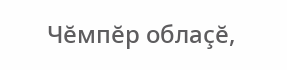Чĕмпĕр облаçĕ,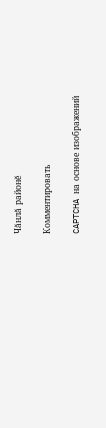Чăнлă районĕ

Комментировать

CAPTCHA на основе изображений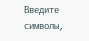Введите символы,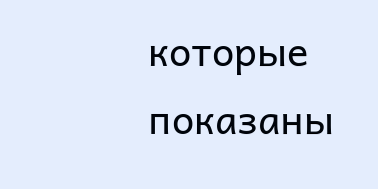которые показаны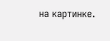на картинке.